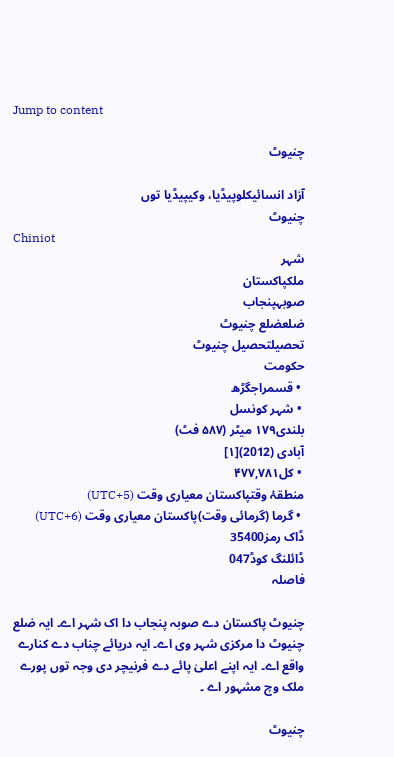Jump to content

چنیوٹ

آزاد انسائیکلوپیڈیا، وکیپیڈیا توں
چنیوٹ
Chiniot
شہر
ملکپاکستان
صوبہپنجاب
ضلعضلع چنیوٹ
تحصیلتحصیل چنیوٹ
حکومت
 • قسمراجگڑھ
 • شہر کونسل
بلندی۱۷۹ میٹر (۵۸۷ فٹ)
آبادی (2012)[۱]
 • کل۴۷۷,۷۸۱
منطقۂ وقتپاکستان معیاری وقت (UTC+5)
 • گرما (گرمائی وقت)پاکستان معیاری وقت (UTC+6)
ڈاک رمز35400
ڈائلنگ کوڈ047
فاصلہ

چنیوٹ پاکستان دے صوبہ پنجاب دا اک شہر اے۔ ایہ ضلع چنیوٹ دا مرکزی شہر وی اے۔ ایہ دریائے چناب دے کنارے واقع اے۔ ایہ اپنے اعلیٰ پائے دے فرنیچر دی وجہ توں پورے ملک وچ مشہور اے ۔

چنیوٹ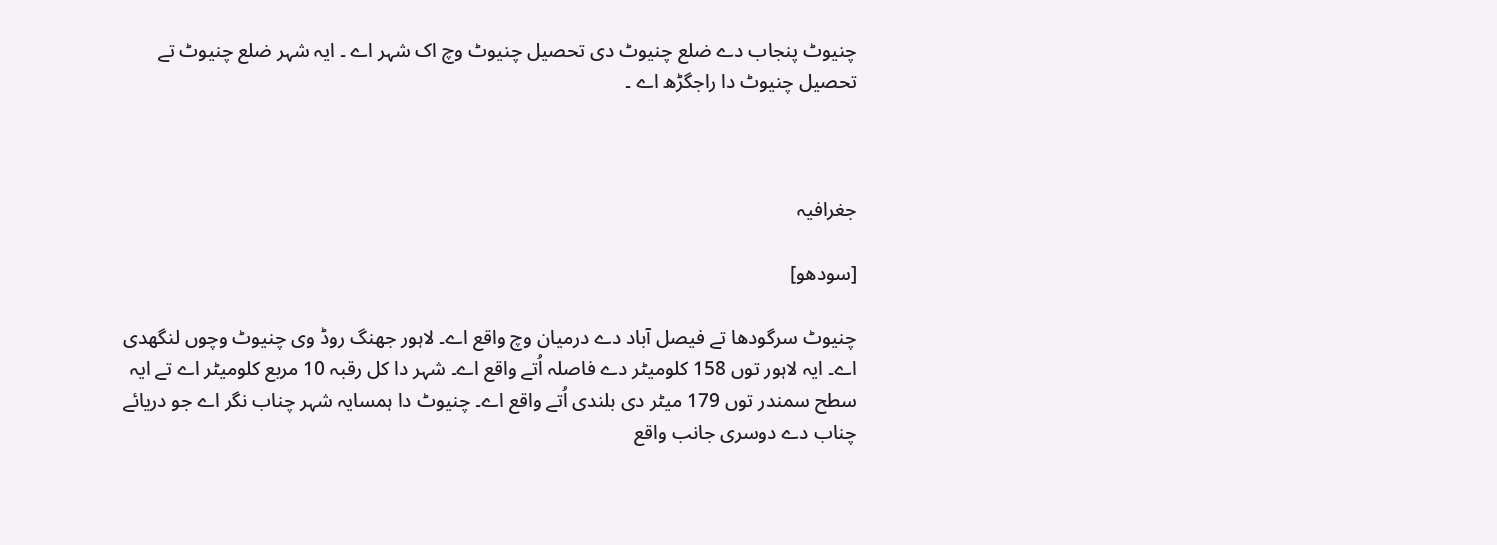چنیوٹ پنجاب دے ضلع چنیوٹ دی تحصیل چنیوٹ وچ اک شہر اے ۔ ایہ شہر ضلع چنیوٹ تے تحصیل چنیوٹ دا راجگڑھ اے ۔



جغرافیہ

[سودھو]

چنیوٹ سرگودھا تے فیصل آباد دے درمیان وچ واقع اے۔ لاہور جھنگ روڈ وی چنیوٹ وچوں لنگھدی اے۔ ایہ لاہور توں 158 کلومیٹر دے فاصلہ اُتے واقع اے۔ شہر دا کل رقبہ 10 مربع کلومیٹر اے تے ایہ سطح سمندر توں 179 میٹر دی بلندی اُتے واقع اے۔ چنیوٹ دا ہمسایہ شہر چناب نگر اے جو دریائے چناب دے دوسری جانب واقع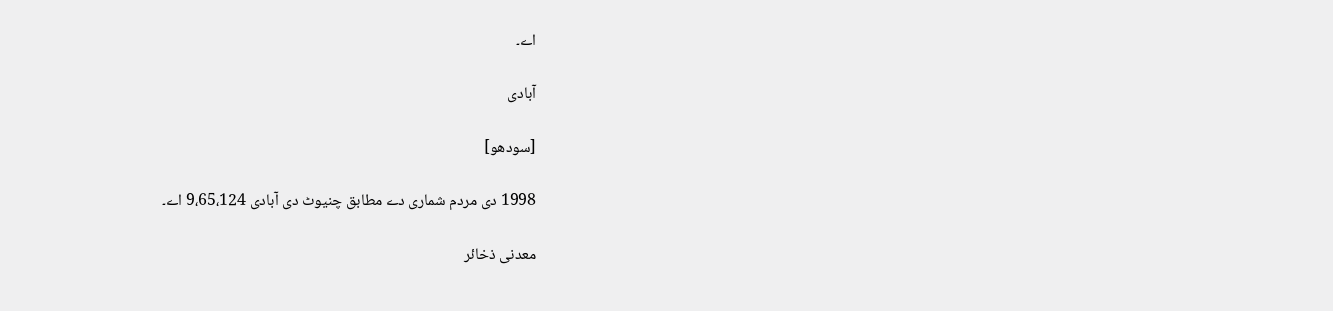اے۔

آبادی

[سودھو]

1998 دی مردم شماری دے مطابق چنیوٹ دی آبادی 9،65،124 اے۔

معدنی ذخائر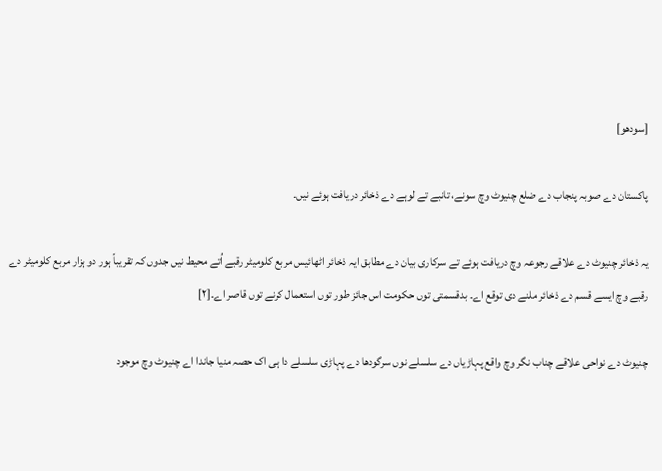[سودھو]

پاکستان دے صوبہ پنجاب دے ضلع چنیوٹ وچ سونے، تانبے تے لوہے دے ذخائر دریافت ہوئے نيں۔

یہ ذخائر چنیوٹ دے علاقے رجوعہ وچ دریافت ہوئے تے سرکاری بیان دے مطابق ایہ ذخائر اٹھائیس مربع کلومیٹر رقبے اُتے محیط نيں جدوں کہ تقریباً ہور دو ہزار مربع کلومیٹر دے رقبے وچ ايسے قسم دے ذخائر ملنے دی توقع اے۔ بدقسمتی توں حکومت اس جائز طور توں استعمال کرنے توں قاصر اے۔[۲]

چنیوٹ دے نواحی علاقے چناب نگر وچ واقع پہاڑیاں دے سلسلے نوں سرگودھا دے پہاڑی سلسلے دا ہی اک حصہ منیا جاندا اے چنیوٹ وچ موجود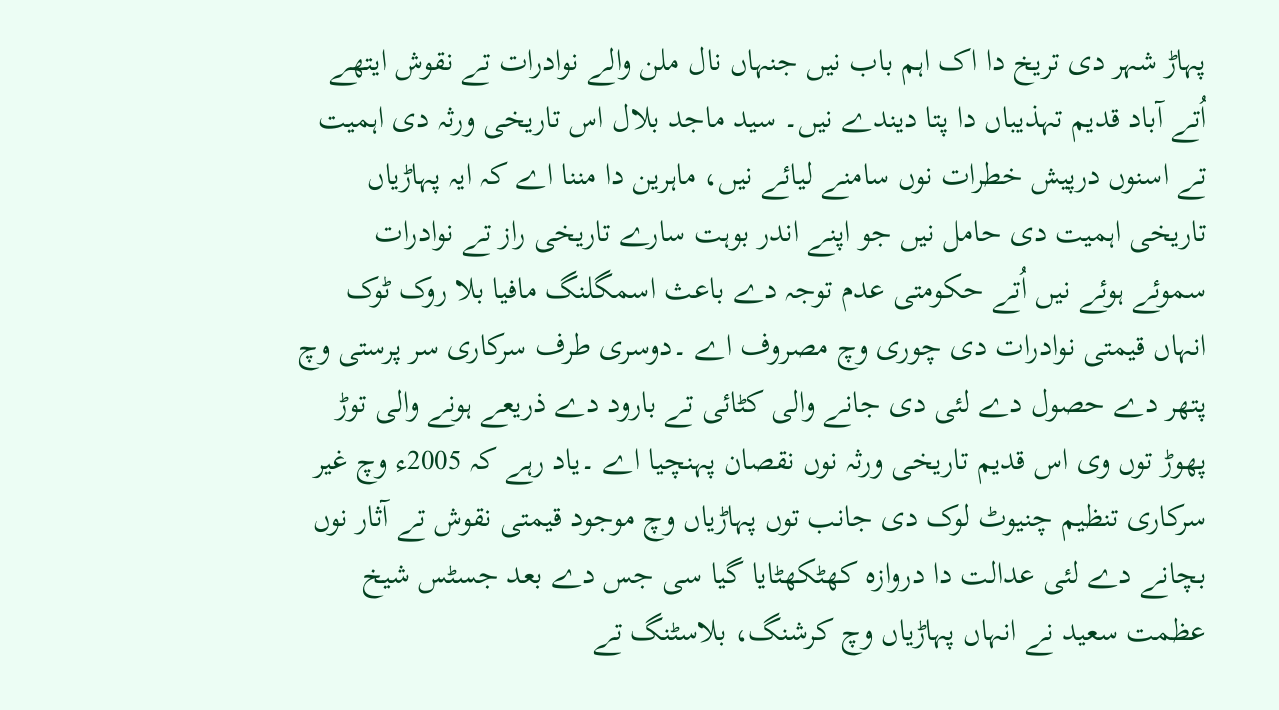پہاڑ شہر دی تریخ دا اک اہم باب نيں جنہاں نال ملن والے نوادرات تے نقوش ایتھے اُتے آباد قدیم تہذیباں دا پتا دیندے نيں۔ سید ماجد بلال اس تاریخی ورثہ دی اہمیت تے اسنوں درپیش خطرات نوں سامنے لیائے نيں، ماہرین دا مننا اے کہ ایہ پہاڑیاں تاریخی اہمیت دی حامل نيں جو اپنے اندر بوہت سارے تاریخی راز تے نوادرات سموئے ہوئے نيں اُتے حکومتی عدم توجہ دے باعث اسمگلنگ مافیا بلا روک ٹوک انہاں قیمتی نوادرات دی چوری وچ مصروف اے ۔دوسری طرف سرکاری سر پرستی وچ پتھر دے حصول دے لئی دی جانے والی کٹائی تے بارود دے ذریعے ہونے والی توڑ پھوڑ توں وی اس قدیم تاریخی ورثہ نوں نقصان پہنچیا اے ۔یاد رہے کہ 2005ء وچ غیر سرکاری تنظیم چنیوٹ لوک دی جانب توں پہاڑیاں وچ موجود قیمتی نقوش تے آثار نوں بچانے دے لئی عدالت دا دروازہ کھٹکھٹایا گیا سی جس دے بعد جسٹس شیخ عظمت سعید نے انہاں پہاڑیاں وچ کرشنگ، بلاسٹنگ تے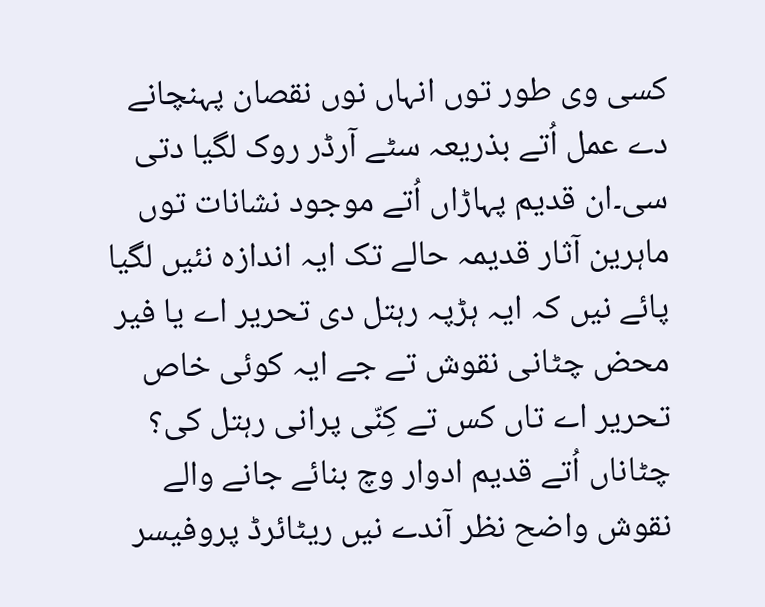کسی وی طور توں انہاں نوں نقصان پہنچانے دے عمل اُتے بذریعہ سٹے آرڈر روک لگیا دتی سی۔ان قدیم پہاڑاں اُتے موجود نشانات توں ماہرین آثار قدیمہ حالے تک ایہ اندازہ نئيں لگیا پائے نيں کہ ایہ ہڑپہ رہتل دی تحریر اے یا فیر محض چٹانی نقوش تے جے ایہ کوئی خاص تحریر اے تاں کس تے کِنّی پرانی رہتل کی؟ چٹاناں اُتے قدیم ادوار وچ بنائے جانے والے نقوش واضح نظر آندے نيں ریٹائرڈ پروفیسر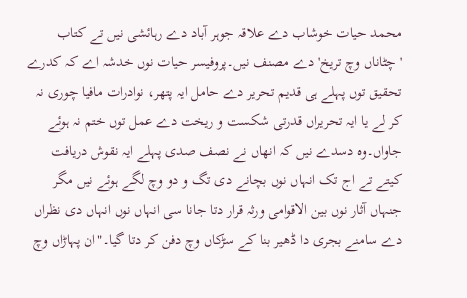محمد حیات خوشاب دے علاقہ جوہر آباد دے رہائشی نيں تے کتاب 'چٹاناں وچ تریخ' دے مصنف نيں۔پروفیسر حیات نوں خدشہ اے کہ کدرے تحقیق توں پہلے ہی قدیم تحریر دے حامل ایہ پتھر، نوادرات مافیا چوری نہ کر لے یا ایہ تحریراں قدرتی شکست و ریخت دے عمل توں ختم نہ ہوئے جاواں۔وہ دسدے نيں کہ انھاں نے نصف صدی پہلے ایہ نقوش دریافت کیتے تے اج تک انہاں نوں بچانے دی تگ و دو وچ لگے ہوئے نيں مگر جنہاں آثار نوں بین الاقوامی ورثہ قرار دتا جانا سی انہاں نوں انہاں دی نظراں دے سامنے بجری دا ڈھیر بنا کے سڑکاں وچ دفن کر دتا گیا۔"ان پہاڑاں وچ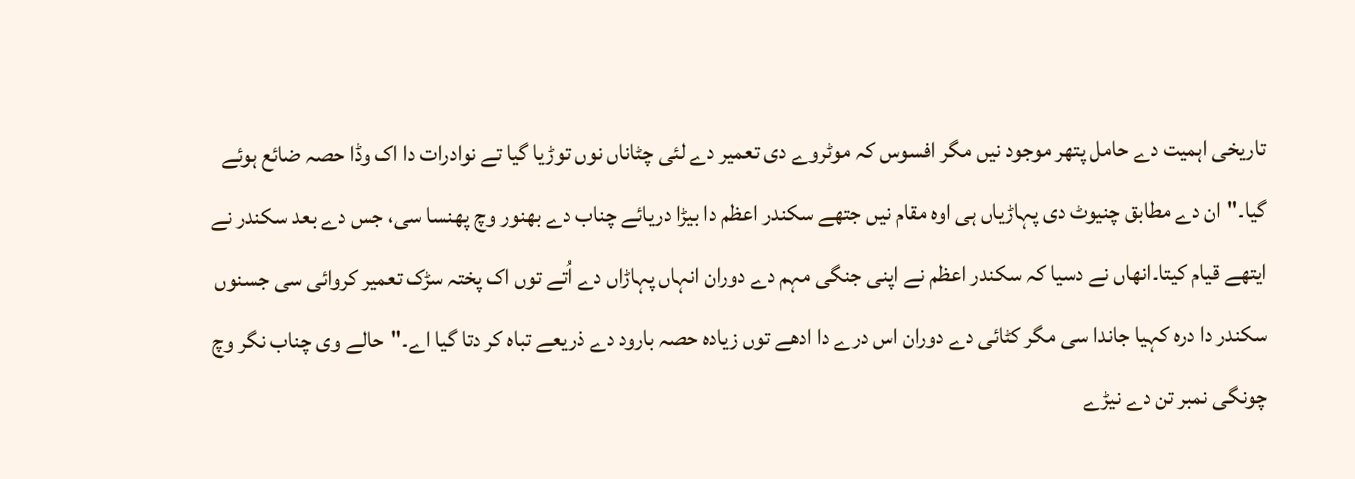تاریخی اہمیت دے حامل پتھر موجود نيں مگر افسوس کہ موٹروے دی تعمیر دے لئی چٹاناں نوں توڑیا گیا تے نوادرات دا اک وڈا حصہ ضائع ہوئے گیا۔"ان دے مطابق چنیوٹ دی پہاڑیاں ہی اوہ مقام نيں جتھے سکندر اعظم دا بیڑا دریائے چناب دے بھنور وچ پھنسا سی، جس دے بعد سکندر نے ایتھے قیام کيتا۔انھاں نے دسیا کہ سکندر اعظم نے اپنی جنگی مہم دے دوران انہاں پہاڑاں دے اُتے توں اک پختہ سڑک تعمیر کروائی سی جسنوں سکندر دا درہ کہیا جاندا سی مگر کٹائی دے دوران اس درے دا ادھے توں زیادہ حصہ بارود دے ذریعے تباہ کر دتا گیا اے۔"حالے وی چناب نگر وچ چونگی نمبر تن دے نیڑے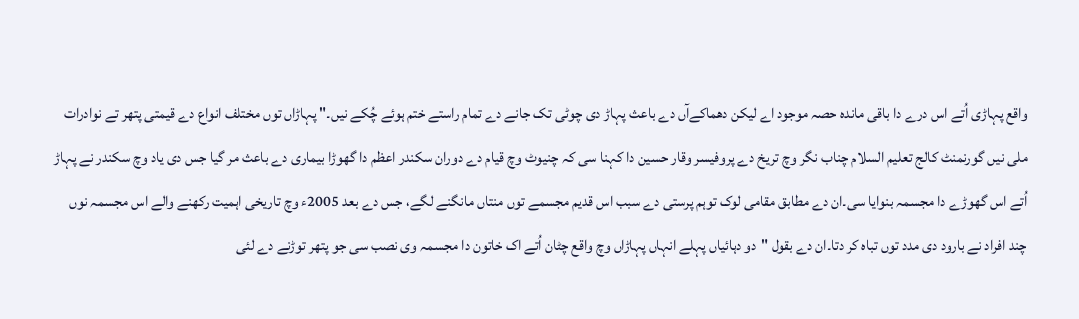واقع پہاڑی اُتے اس درے دا باقی ماندہ حصہ موجود اے لیکن دھماکےآں دے باعث پہاڑ دی چوٹی تک جانے دے تمام راستے ختم ہوئے چُکے نيں۔" پہاڑاں توں مختلف انواع دے قیمتی پتھر تے نوادرات ملی نيں گورنمنٹ کالج تعلیم السلام چناب نگر وچ تریخ دے پروفیسر وقار حسین دا کہنا سی کہ چنیوٹ وچ قیام دے دوران سکندر اعظم دا گھوڑا بیماری دے باعث مر گیا جس دی یاد وچ سکندر نے پہاڑ اُتے اس گھوڑے دا مجسمہ بنوایا سی۔ان دے مطابق مقامی لوک توہم پرستی دے سبب اس قدیم مجسمے توں منتاں مانگنے لگے، جس دے بعد 2005ء وچ تاریخی اہمیت رکھنے والے اس مجسمہ نوں چند افراد نے بارود دی مدد توں تباہ کر دتا۔ان دے بقول "دو دہائیاں پہلے انہاں پہاڑاں وچ واقع چٹان اُتے اک خاتون دا مجسمہ وی نصب سی جو پتھر توڑنے دے لئی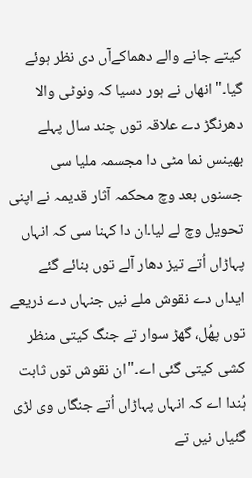کیتے جانے والے دھماکےآں دی نظر ہوئے گیا۔"انھاں نے ہور دسیا کہ ونوٹی والا دھرنگڑ دے علاقہ توں چند سال پہلے بھینس نما مٹی دا مجسمہ ملیا سی جسنوں بعد وچ محکمہ آثار قدیمہ نے اپنی تحویل وچ لے لیا۔ان دا کہنا سی کہ انہاں پہاڑاں اُتے تیز دھار آلے توں بنائے گئے ایداں دے نقوش ملے نيں جنہاں دے ذریعے توں پھُل، گھڑ سوار تے جنگ کيتی منظر کشی کيتی گئی اے۔"ان نقوش توں ثابت ہُندا اے کہ انہاں پہاڑاں اُتے جنگاں وی لڑی گئیاں نيں تے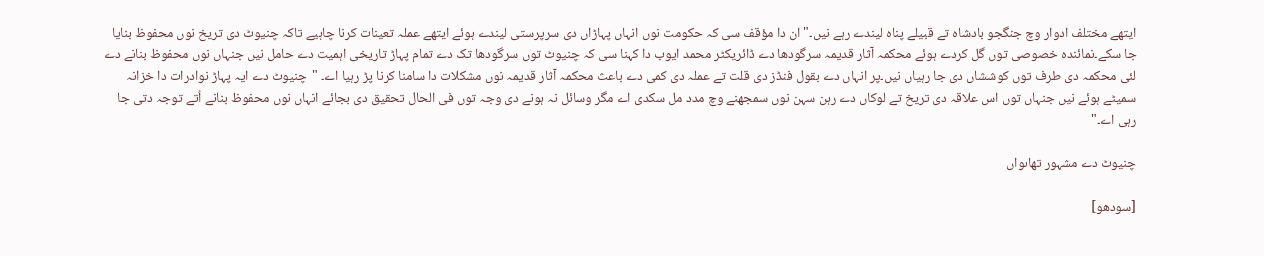ایتھے مختلف ادوار وچ جنگجو بادشاہ تے قبیلے پناہ لیندے رہے نيں۔"ان دا مؤقف سی کہ حکومت نوں انہاں پہاڑاں دی سرپرستی لیندے ہوئے ایتھے عملہ تعینات کرنا چاہیے تاکہ چنیوٹ دی تریخ نوں محفوظ بنایا جا سکے۔نمائندہ خصوصی توں گل کردے ہوئے محکمہ آثار قدیمہ سرگودھا دے ڈائریکٹر محمد ایوب دا کہنا سی کہ چنیوٹ توں سرگودھا تک دے تمام پہاڑ تاریخی اہمیت دے حامل نيں جنہاں نوں محفوظ بنانے دے لئی محکمہ دی طرف توں کوششاں دی جا رہیاں نيں۔پر انہاں دے بقول فنڈز دی قلت تے عملہ دی کمی دے باعث محکمہ آثار قدیمہ نوں مشکلات دا سامنا کرنا پڑ رہیا اے۔ "چنیوٹ دے ایہ پہاڑ نوادرات دا خزانہ سمیٹے ہوئے نيں جنہاں توں اس علاقہ دی تریخ تے لوکاں دے رہن سہن نوں سمجھنے وچ مدد مل سکدی اے مگر وسائل نہ ہونے دی وجہ توں فی الحال تحقیق دی بجائے انہاں نوں محفوظ بنانے اُتے توجہ دتی جا رہی اے۔"

چنیوٹ دے مشہور تھاںواں

[سودھو]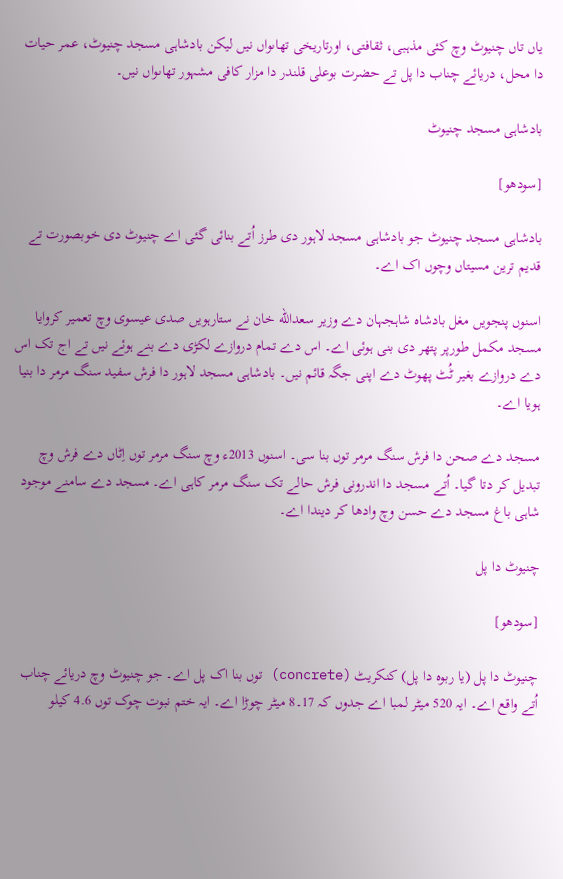یاں تاں چنیوٹ وچ کئی مذہبی، ثقافتی، اورتاریخی تھاںواں نيں لیکن بادشاہی مسجد چنیوٹ، عمر حیات دا محل، دریائے چناب دا پل تے حضرت بوعلی قلندر دا مزار کافی مشہور تھاںواں نيں۔

بادشاہی مسجد چنیوٹ

[سودھو]

بادشاہی مسجد چنیوٹ جو بادشاہی مسجد لاہور دی طرز اُتے بنائی گئی اے چنیوٹ دی خوبصورت تے قدیم ترین مسیتاں وچوں اک اے۔

اسنوں پنجويں مغل بادشاه شاہجہان دے وزیر سعدالله خان نے ستارہويں صدی عیسوی وچ تعمیر کروایا مسجد مکمل طورپر پتھر دی بنی ہوئی اے۔ اس دے تمام دروازے لکڑی دے بنے ہوئے نيں تے اج تک اس دے دروازے بغیر ٹُٹ پھوٹ دے اپنی جگہ قائم نيں۔ بادشاہی مسجد لاہور دا فرش سفید سنگ مرمر دا بنیا ہویا اے۔

مسجد دے صحن دا فرش سنگ مرمر توں بنا سی۔ اسنوں 2013ء وچ سنگ مرمر توں اِٹاں دے فرش وچ تبدیل کر دتا گیا۔ اُتے مسجد دا اندرونی فرش حالے تک سنگ مرمر کاہی اے۔ مسجد دے سامنے موجود شاہی باغ مسجد دے حسن وچ وادھا کر دیندا اے۔

چنیوٹ دا پل

[سودھو]

چنیوٹ دا پل (یا ربوه دا پل) کنکریٹ (concrete) توں بنا اک پل اے۔ جو چنیوٹ وچ دریائے چناب اُتے واقع اے۔ ایہ 520 میٹر لمبا اے جدوں کہ 17۔8 میٹر چوڑا اے۔ ایہ ختم نبوت چوک توں 4.6 کیلو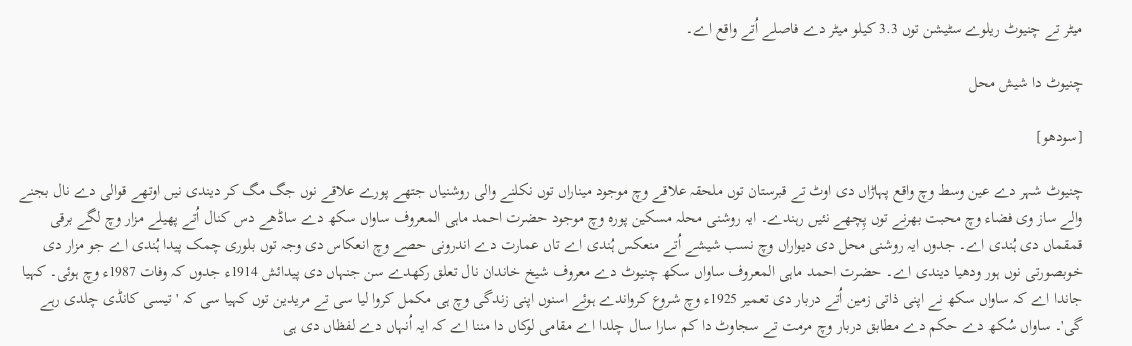میٹر تے چنیوٹ ریلوے سٹیشن توں 3.3 کیلو میٹر دے فاصلے اُتے واقع اے۔

چنیوٹ دا شیش محل

[سودھو]

چنیوٹ شہر دے عین وسط وچ واقع پہاڑاں دی اوٹ تے قبرستان توں ملحقہ علاقے وچ موجود میناراں توں نکلنے والی روشنیاں جتھے پورے علاقے نوں جگ مگ کر دیندی نيں اوتھے قوالی دے نال بجنے والے ساز وی فضاء وچ محبت بھرنے توں پِچھے نئيں رہندے۔ ایہ روشنی محلہ مسکین پورہ وچ موجود حضرت احمد ماہی المعروف ساواں سکھ دے ساڈھے دس کنال اُتے پھیلے مزار وچ لگے برقی قمقماں دی ہُندی اے۔ جدوں ایہ روشنی محل دی دیواراں وچ نسب شیشے اُتے منعکس ہُندی اے تاں عمارت دے اندرونی حصے وچ انعکاس دی وجہ توں بلوری چمک پیدا ہُندی اے جو مزار دی خوبصورتی نوں ہور ودھیا دیندی اے۔ حضرت احمد ماہی المعروف ساواں سکھ چنیوٹ دے معروف شیخ خاندان نال تعلق رکھدے سن جنہاں دی پیدائش 1914ء جدوں کہ وفات 1987ء وچ ہوئی۔ کہیا جاندا اے کہ ساواں سکھ نے اپنی ذاتی زمین اُتے دربار دی تعمیر 1925ء وچ شروع کرواندے ہوئے اسنوں اپنی زندگی وچ ہی مکمل کروا لیا سی تے مریدین توں کہیا سی کہ 'تیسی کانڈی چلدی رہے گی'۔ ساواں سُکھ دے حکم دے مطابق دربار وچ مرمت تے سجاوٹ دا کم سارا سال چلدا اے مقامی لوکاں دا مننا اے کہ ایہ اُنہاں دے لفظاں دی ہی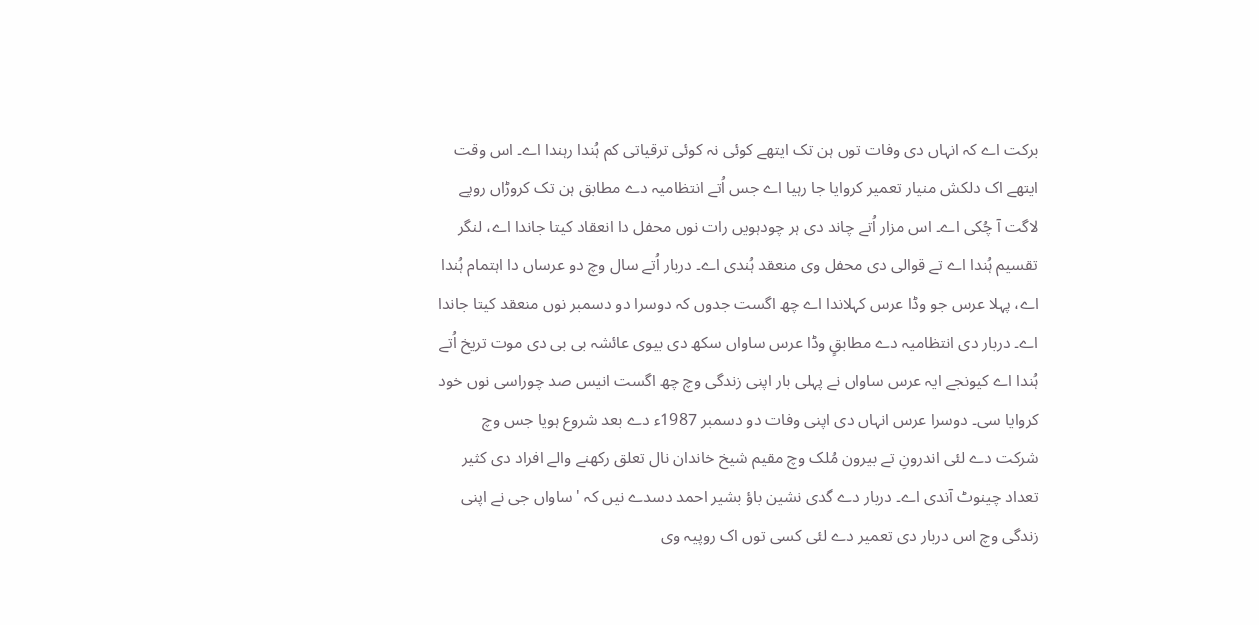برکت اے کہ انہاں دی وفات توں ہن تک ایتھے کوئی نہ کوئی ترقیاتی کم ہُندا رہندا اے۔ اس وقت ایتھے اک دلکش منیار تعمیر کروایا جا رہیا اے جس اُتے انتظامیہ دے مطابق ہن تک کروڑاں روپے لاگت آ چُکی اے۔ اس مزار اُتے چاند دی ہر چودہويں رات نوں محفل دا انعقاد کيتا جاندا اے، لنگر تقسیم ہُندا اے تے قوالی دی محفل وی منعقد ہُندی اے۔ دربار اُتے سال وچ دو عرساں دا اہتمام ہُندا اے، پہلا عرس جو وڈا عرس کہلاندا اے چھ اگست جدوں کہ دوسرا دو دسمبر نوں منعقد کيتا جاندا اے۔ دربار دی انتظامیہ دے مطابقٍ وڈا عرس ساواں سکھ دی بیوی عائشہ بی بی دی موت تریخ اُتے ہُندا اے کیونجے ایہ عرس ساواں نے پہلی بار اپنی زندگی وچ چھ اگست انیس صد چوراسی نوں خود کروایا سی۔ دوسرا عرس انہاں دی اپنی وفات دو دسمبر 1987ء دے بعد شروع ہويا جس وچ شرکت دے لئی اندرونِ تے بیرون مُلک وچ مقیم شیخ خاندان نال تعلق رکھنے والے افراد دی کثیر تعداد چینوٹ آندی اے۔ دربار دے گدی نشین باؤ بشیر احمد دسدے نيں کہ 'ساواں جی نے اپنی زندگی وچ اس دربار دی تعمیر دے لئی کسی توں اک روپیہ وی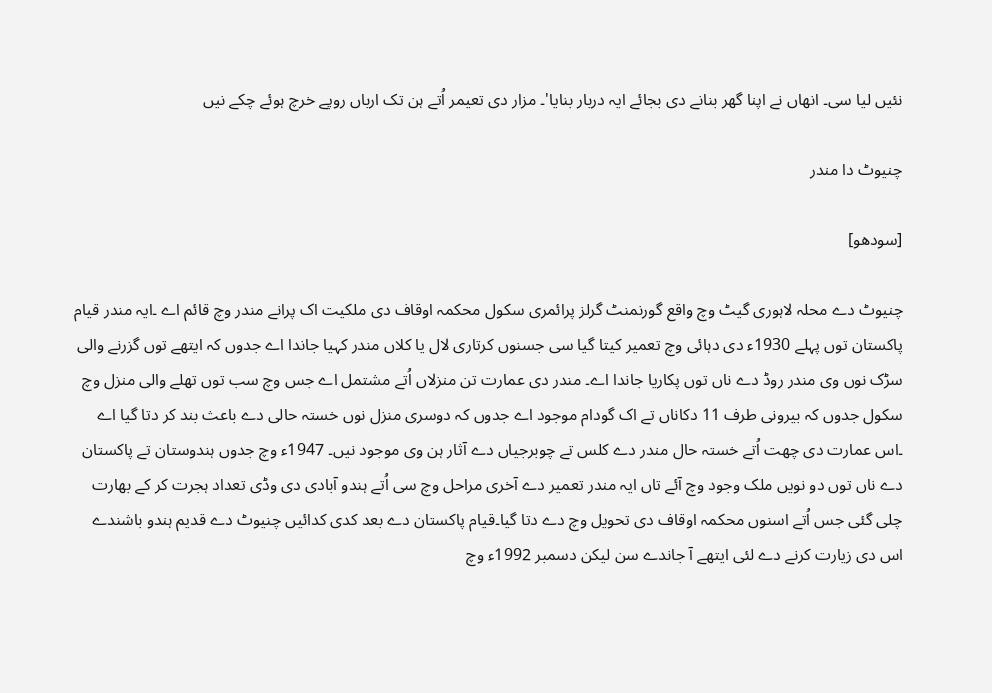نئيں لیا سی۔ انھاں نے اپنا گھر بنانے دی بجائے ایہ دربار بنایا'۔ مزار دی تعیمر اُتے ہن تک ارباں روپے خرچ ہوئے چکے نيں

چنیوٹ دا مندر

[سودھو]

چنیوٹ دے محلہ لاہوری گیٹ وچ واقع گورنمنٹ گرلز پرائمری سکول محکمہ اوقاف دی ملکیت اک پرانے مندر وچ قائم اے ۔ایہ مندر قیام پاکستان توں پہلے 1930ء دی دہائی وچ تعمیر کيتا گیا سی جسنوں کرتاری لال یا کلاں مندر کہیا جاندا اے جدوں کہ ایتھے توں گزرنے والی سڑک نوں وی مندر روڈ دے ناں توں پکاریا جاندا اے۔ مندر دی عمارت تن منزلاں اُتے مشتمل اے جس وچ سب توں تھلے والی منزل وچ سکول جدوں کہ بیرونی طرف 11 دکاناں تے اک گودام موجود اے جدوں کہ دوسری منزل نوں خستہ حالی دے باعث بند کر دتا گیا اے ۔اس عمارت دی چھت اُتے خستہ حال مندر دے کلس تے چوبرجیاں دے آثار ہن وی موجود نيں۔ 1947ء وچ جدوں ہندوستان تے پاکستان دے ناں توں دو نويں ملک وجود وچ آئے تاں ایہ مندر تعمیر دے آخری مراحل وچ سی اُتے ہندو آبادی دی وڈی تعداد ہجرت کر کے بھارت چلی گئی جس اُتے اسنوں محکمہ اوقاف دی تحویل وچ دے دتا گیا۔قیام پاکستان دے بعد کدی کدائيں چنیوٹ دے قدیم ہندو باشندے اس دی زیارت کرنے دے لئی ایتھے آ جاندے سن لیکن دسمبر 1992ء وچ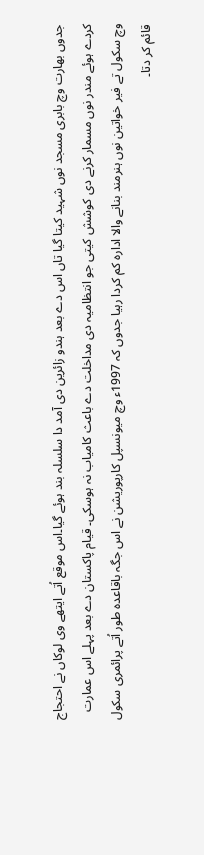جدوں بھارت وچ بابری مسجد نوں شہید کيتا گیا تاں اس دے بعد ہندو زائرین دی آمد دا سلسلہ بند ہوئے گیا۔اس موقع اُتے ایتھے وی لوکاں نے احتجاج کردے ہوئے مندر نوں مسمار کرنے دی کوشش کيتی جو انتظامیہ دی مداخلت دے باعث کامیاب نہ ہوسکی۔ قیام پاکستان دے بعد پہلے اس عمارت وچ سکول تے فیر خواتین نوں ہنرمند بنانے والا ادارہ کم کردا رہیا جدوں کہ 1997ء وچ میونسپل کارپوریشن نے اس جگہ باقاعدہ طور اُتے پرائمری سکول قائم کر دتا۔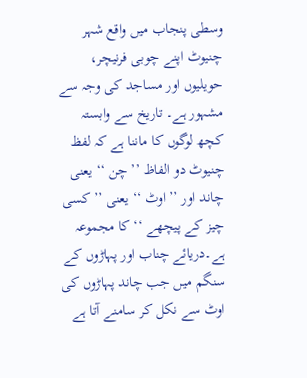وسطی پنجاب میں واقع شہر چنیوٹ اپنے چوبی فرنیچر، حویلیوں اور مساجد کی وجہ سے مشہور ہے۔ تاریخ سے وابستہ کچھ لوگوں کا ماننا ہے کہ لفظ چنیوٹ دو الفاظ ’’ چن ‘‘ یعنی چاند اور ’’ اوٹ ‘‘ یعنی ’’ کسی چیز کے پیچھے ‘‘ کا مجموعہ ہے۔دریائے چناب اور پہاڑوں کے سنگم میں جب چاند پہاڑوں کی اوٹ سے نکل کر سامنے آتا ہے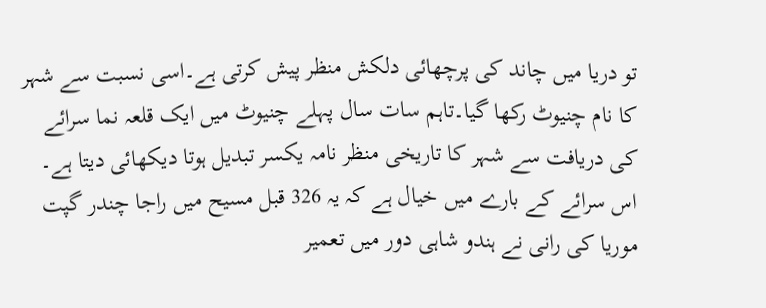تو دریا میں چاند کی پرچھائی دلکش منظر پیش کرتی ہے۔اسی نسبت سے شہر کا نام چنیوٹ رکھا گیا۔تاہم سات سال پہلے چنیوٹ میں ایک قلعہ نما سرائے کی دریافت سے شہر کا تاریخی منظر نامہ یکسر تبدیل ہوتا دیکھائی دیتا ہے۔ اس سرائے کے بارے میں خیال ہے کہ یہ 326 قبل مسیح میں راجا چندر گپت موریا کی رانی نے ہندو شاہی دور میں تعمیر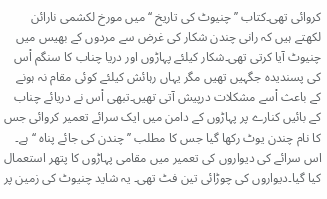کروائی تھی۔کتاب ’’ چنیوٹ کی تاریخ ‘‘ میں مورخ لکشمی نارائن لکھتے ہیں کہ رانی چندن شکار کی غرض سے مردوں کے بھیس میں چنیوٹ آیا کرتی تھی۔شکار کیلئے پہاڑوں اور دریا چناب کا سنگم اْس کی پسندیدہ جگہیں تھیں مگر یہاں رہائش کیلئے کوئی مقام نہ ہونے کے باعث اْسے مشکلات درپیش آتی تھیں۔تبھی اْس نے دریائے چناب کے بائیں کنارے پر پہاڑوں کے دامن میں ایک سرائے تعمیر کروائی جس کا نام چندن یوٹ رکھا گیا جس کا مطلب ’’ چندن کی جائے پناہ ‘‘ ہے۔ اس سرائے کی دیواروں کی تعمیر میں مقامی پہاڑوں کا پتھر استعمال کیا گیا۔دیواروں کی چوڑائی تین فٹ تھی۔ یہ شاید چنیوٹ کی زمین پر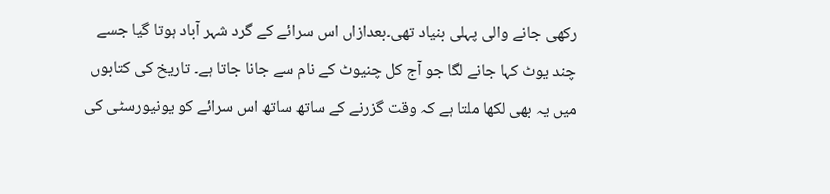رکھی جانے والی پہلی بنیاد تھی۔بعدازاں اس سرائے کے گرد شہر آباد ہوتا گیا جسے چند یوٹ کہا جانے لگا جو آج کل چنیوٹ کے نام سے جانا جاتا ہے۔ تاریخ کی کتابوں میں یہ بھی لکھا ملتا ہے کہ وقت گزرنے کے ساتھ ساتھ اس سرائے کو یونیورسٹی کی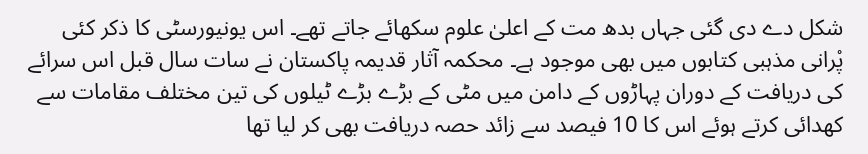شکل دے دی گئی جہاں بدھ مت کے اعلیٰ علوم سکھائے جاتے تھے۔ اس یونیورسٹی کا ذکر کئی پْرانی مذہبی کتابوں میں بھی موجود ہے۔ محکمہ آثار قدیمہ پاکستان نے سات سال قبل اس سرائے کی دریافت کے دوران پہاڑوں کے دامن میں مٹی کے بڑے بڑے ٹیلوں کی تین مختلف مقامات سے کھدائی کرتے ہوئے اس کا 10 فیصد سے زائد حصہ دریافت بھی کر لیا تھا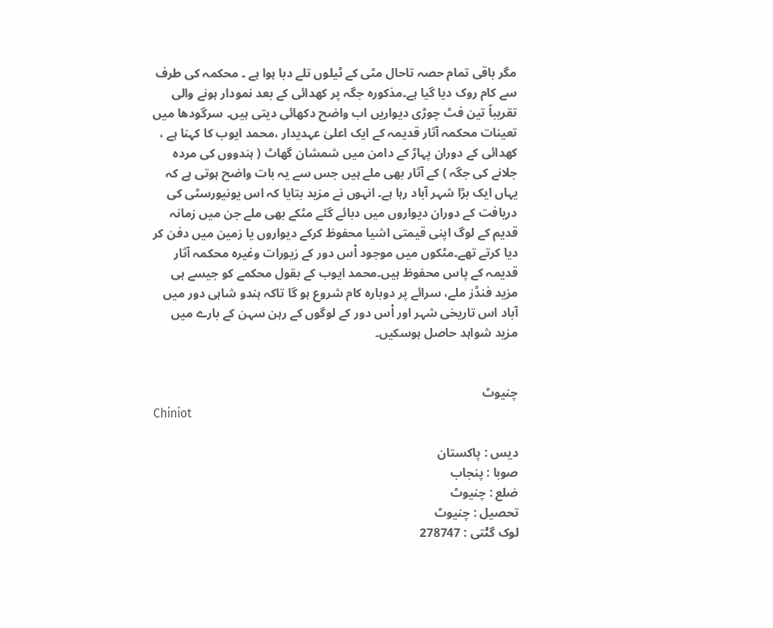مگر باقی تمام حصہ تاحال مٹی کے ٹیلوں تلے دبا ہوا ہے ۔ محکمہ کی طرف سے کام روک دیا گیا ہے۔مذکورہ جگہ پر کھدائی کے بعد نمودار ہونے والی تقریباً تین فٹ چوڑی دیواریں اب واضح دکھائی دیتی ہیں۔ سرگودھا میں تعینات محکمہ آثار قدیمہ کے ایک اعلیٰ عہدیدار ،محمد ایوب کا کہنا ہے ، کھدائی کے دوران پہاڑ کے دامن میں شمشان گھاٹ ( ہندووں کی مردہ جلانے کی جگہ ) کے آثار بھی ملے ہیں جس سے یہ بات واضح ہوتی ہے کہ یہاں ایک بڑا شہر آباد رہا ہے۔ انہوں نے مزید بتایا کہ اس یونیورسٹی کی دریافت کے دوران دیواروں میں دبائے گئے مٹکے بھی ملے جن میں زمانہ قدیم کے لوگ اپنی قیمتی اشیا محفوظ کرکے دیواروں یا زمین میں دفن کر دیا کرتے تھے۔مٹکوں میں موجود اْس دور کے زیورات وغیرہ محکمہ آثار قدیمہ کے پاس محفوظ ہیں۔محمد ایوب کے بقول محکمے کو جیسے ہی مزید فنڈز ملے، سرائے پر دوبارہ کام شروع ہو گا تاکہ ہندو شاہی دور میں آباد اس تاریخی شہر اور اْس دور کے لوگوں کے رہن سہن کے بارے میں مزید شواہد حاصل ہوسکیں۔


چنیوٹ
Chiniot

دیس : پاکستان
صوبا : پنجاب
ضلع : چنیوٹ
تحصیل : چنیوٹ
لوک گݨتی : 278747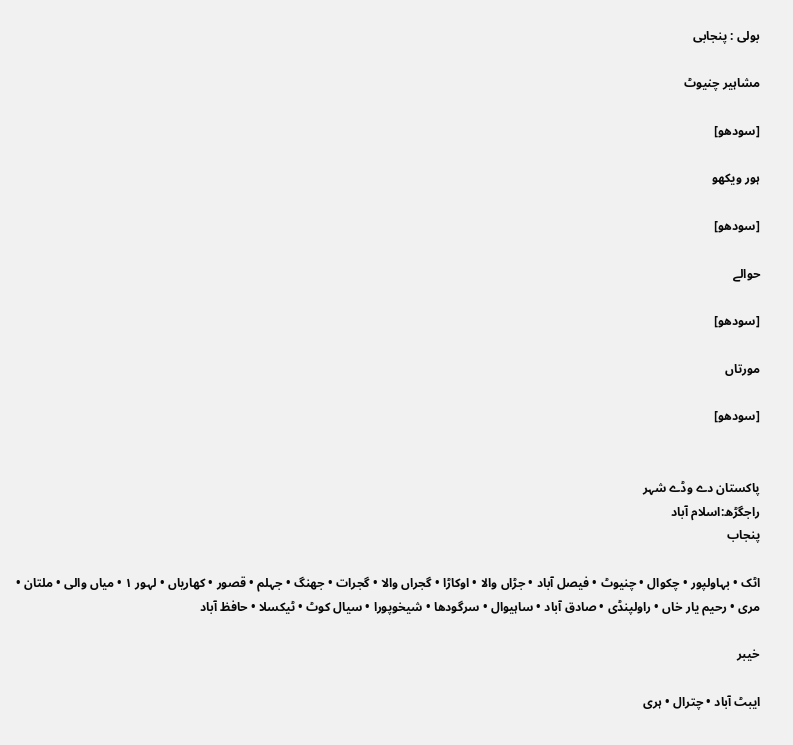بولی : پنجابی

مشاہیر چنیوٹ

[سودھو]

ہور ویکھو

[سودھو]

حوالے

[سودھو]

مورتاں

[سودھو]


پاکستان دے وڈے شہر
راجگڑھ:اسلام آباد
پنجاب

اٹک • بہاولپور • چکوال • چنیوٹ • فیصل آباد • جڑاں والا • اوکاڑا • گجراں والا • گجرات • جھنگ • جہلم • قصور • کھاریاں • لہور ۱ • میاں والی • ملتان •
مری • رحیم یار خاں • راولپنڈی • صادق آباد • ساہیوال • سرگودھا • شیخوپورا • سیال کوٹ • ٹیکسلا • حافظ آباد

خیبر

ایبٹ آباد • چترال • ہری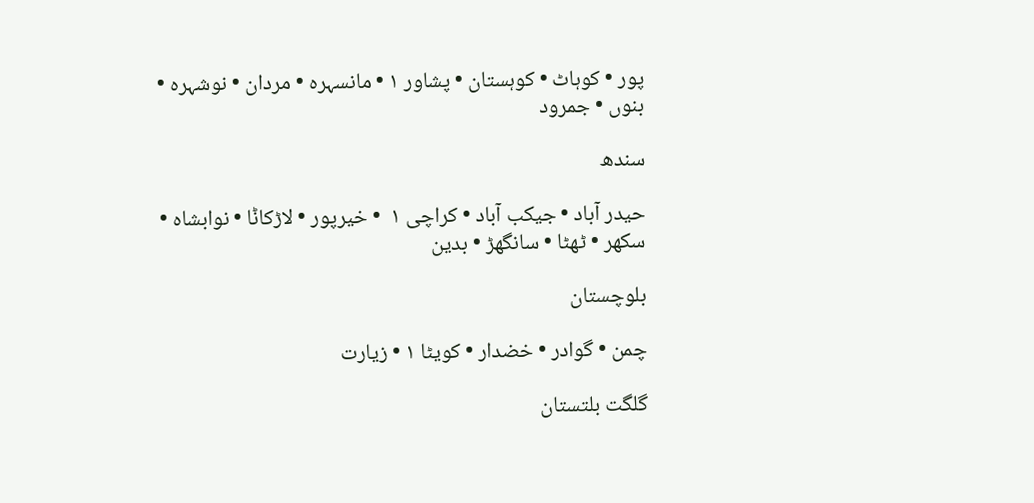پور • کوہاٹ • کوہستان • پشاور ۱ • مانسہرہ • مردان • نوشہرہ • بنوں • جمرود

سندھ

حیدر آباد • جیکب آباد • کراچی ۱  • خیرپور • لاڑکاݨا • نوابشاہ • سکھر • ٹھٹا • سانگھڑ • بدین

بلوچستان

چمن • گوادر • خضدار • کویٹا ۱ • زیارت

گلگت بلتستان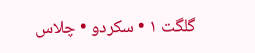گلگت ۱ • سکردو • چلاس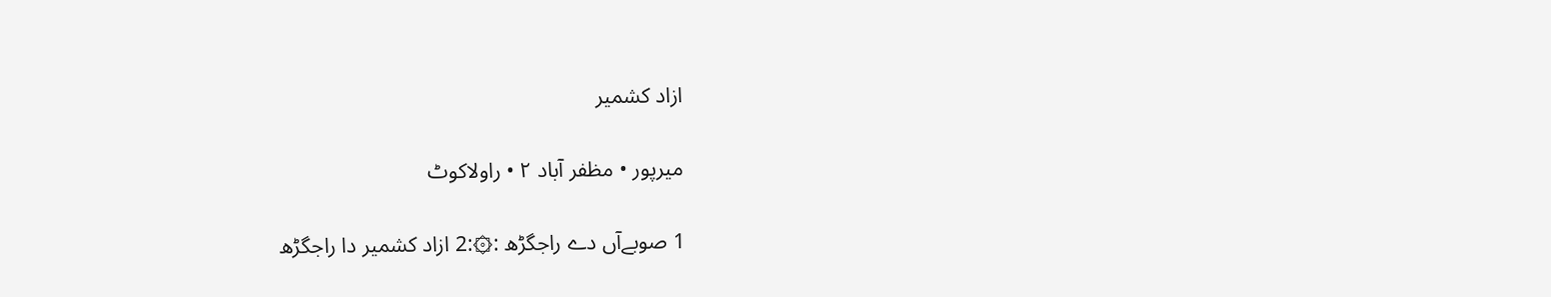ازاد کشمیر

میرپور • مظفر آباد ۲ • راولاکوٹ

1 صوبےآں دے راجگڑھ :۞:2 ازاد کشمیر دا راجگڑھ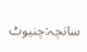سانچہ:چنیوٹ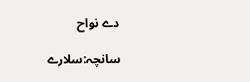دے نواح

سانچہ:سلارے